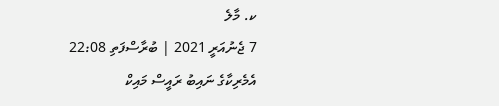ކ. މާލެ
7 ޖެނުއަރީ 2021 | ބުރާސްފަތި 22:08
އެމެރިކާގެ ނައިބު ރައީސް މައިކް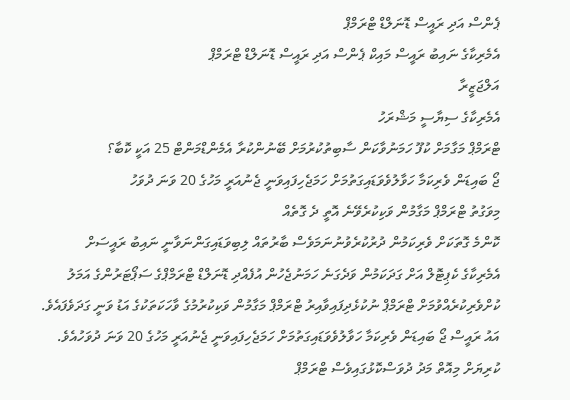ޕެންސް އަދި ރައީސް ޑޮނަލްޑް ޓްރަމްޕް
އެމެރިކާގެ ނައިބު ރައީސް މައިކް ޕެންސް އަދި ރައީސް ޑޮނަލްޑް ޓްރަމްޕް
އަލްޖަޒީރާ
އެމެރިކާގެ ސިޔާސީ މަޝްރަހު
ޓްރަމްޕް މަގާމަށް ކުފޫ ހަމަނުވާކަން ސާބިތުކުރުމަށް ބޭނުންކުރާ އެމެންޑްމަންޓް 25 އަކީ ކޮބާ؟
ޖޯ ބައިޑަން ވެރިކަމާ ހަވާލުވެވަޑައިގަތުމަށް ހަމަޖެހިފައިވަނީ ޖެނުއަރީ މަހުގެ 20 ވަނަ ދުވަހު
މިވަގުތު ޓްރަމްޕް މަގާމުން ވަކިކުރެވޭނެ އޮތީ ދެ ގޮތެއް
ކޮންމެ ގޮތަކަށް ވެރިކަމުން ދުރުކުރެވުނުނަމަވެސް ބާރުތައް ލިބިވަޑައިގަންނަވާނީ ނައިބު ރައީސަށް
އެމެރިކާގެ ކެޕިޓޮލް އަށް ގަދަކަމުން ވަދެގަނެ ހަމަނުޖެހުން އުފެއްދި ޑޮނަލްޑް ޓްރަމްޕްގެ ސަޕޯޓަރުންގެ އަމަލު ކުށްވެރިކުރެއްވުމަށް ޓްރަމްޕް ނުކުޅެދިފައިވާއިރު ޓްރަމްޕް މަގާމުން ވަކިކުރުމުގެ ވާހަކަތަކުގެ އަޑު ވަނީ ގަދަވެފައެވެ. އައު ރައީސް ޖޯ ބައިޑަން ވެރިކަމާ ހަވާލުވެވަޑައިގަތުމަށް ހަމަޖެހިފައިވަނީ ޖެނުއަރީ މަހުގެ 20 ވަނަ ދުވަހުއެވެ. ކުރިޔަށް މިއޮތް މަދު ދުވަސްކޮޅުގައިވެސް ޓްރަމްޕް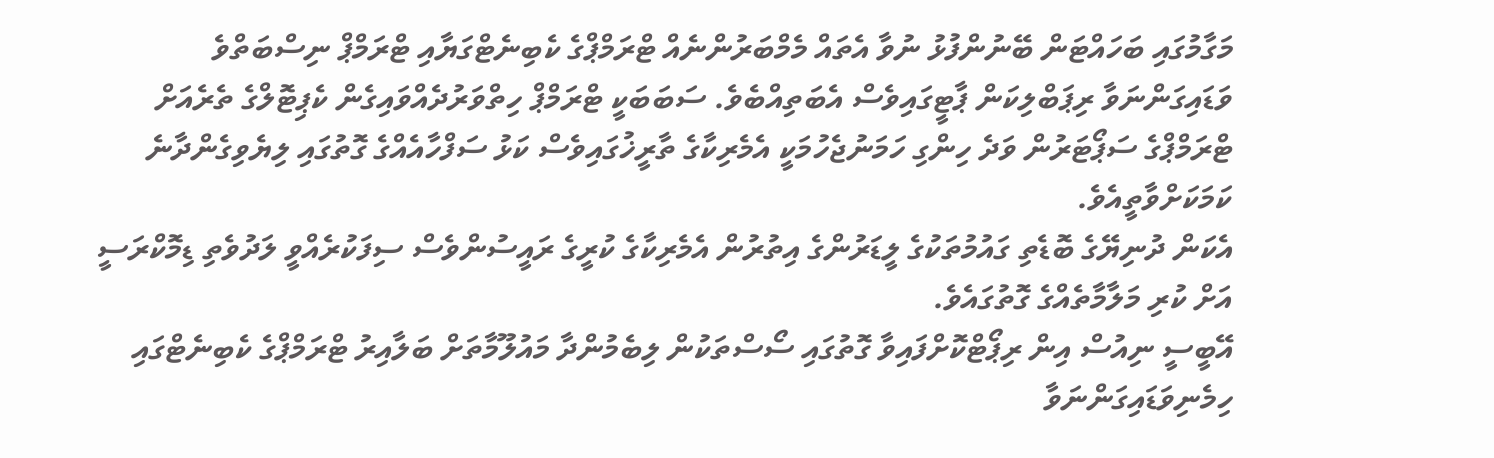މަގާމުގައި ބަހައްޓަން ބޭނުންފުޅު ނުވާ އެތައް މެމްބަރުންނެއް ޓްރަމްޕްގެ ކެބިނެޓްގަޔާއި ޓްރަމްޕް ނިސްބަތްވެ ވަޑައިގަންނަވާ ރިޕަބްލިކަން ޕާޓީގައިވެސް އެބަތިއްބެވެ. ސަބަބަކީ ޓްރަމްޕް ހިތްވަރުދެއްވައިގެން ކެޕިޓޮލްގެ ތެރެއަށް ޓްރަމްޕްގެ ސަޕޯޓަރުން ވަދެ ހިންގި ހަމަނުޖެހުމަކީ އެމެރިކާގެ ތާރީޚުގައިވެސް ކަޅު ސަފްހާއެއްގެ ގޮތުގައި ލިޔެވިގެންދާނެ ކަމަކަށްވާތީއެވެ.
އެކަން ދުނިޔޭގެ ބޮޑެތި ގައުމުތަކުގެ ލީޑަރުންގެ އިތުރުން އެމެރިކާގެ ކުރީގެ ރައީސުންވެސް ސިފަކުރެއްވީ ލަދުވެތި ޑިމޮކްރަސީ އަށް ކުރި މަލާމާތެއްގެ ގޮތުގައެވެ.
އޭބީސީ ނިއުސް އިން ރިޕޯޓްކޮށްފައިވާ ގޮތުގައި ސޯސްތަކުން ލިބެމުންދާ މައުލޫމާތަށް ބަލާއިރު ޓްރަމްޕްގެ ކެބިނެޓްގައި ހިމެނިވަޑައިގަންނަވާ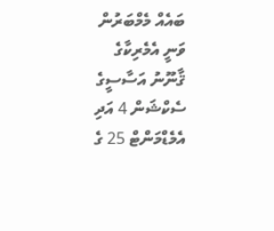ބައެއް މެމްބަރުން ވަނީ އެމެރިކާގެ ޤާނޫނު އަސާސީގެ ސެކްޝަން 4 އަދި އެމެޑްމަންޓް 25 ގެ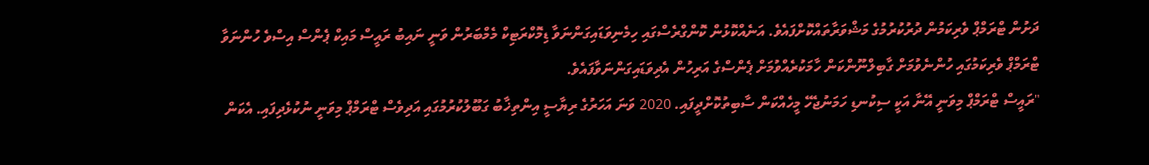ދަށުން ޓްރަމްޕް ވެރިކަމުން ދުރުކުރުމުގެ މަޝްވަރާތައްކޮށްފައެވެ. އަނެއްކޮޅުން ކޮންގްރެސްގައި ހިމެނިވަޑައިގަންނަވާ ޑިމޮކްރަޓިކް މެމްބަރުން ވަނީ ނައިބު ރައީސް މައިކް ޕެންސް އިސްވެ ހުންނަވާ ޓްރަމްޕް ވެރިކަމުގައި ހުންނެވުމަށް ގާބިލްނޫންކަން ހާމަކުރެއްވުމަށް ޕެންސްގެ އަރިހުން އެދިވަޑައިގަންނަވާފައެވެ.
"ރައީސް ޓްރަމްޕް މިވަނީ އޭނާ އަކީ ސިކުނޑި ހަމަނުޖެހޭ މީހެއްކަން ސާބިތުކޮށްދީފައި. 2020 ވަނަ އަހަރުގެ ރިޔާސީ އިންތިޚާބު ގަބޫލުކުރުމުގައި އަދިވެސް ޓްރަމްޕް މިވަނީ ނުކުޅެދިފައި. އެކަން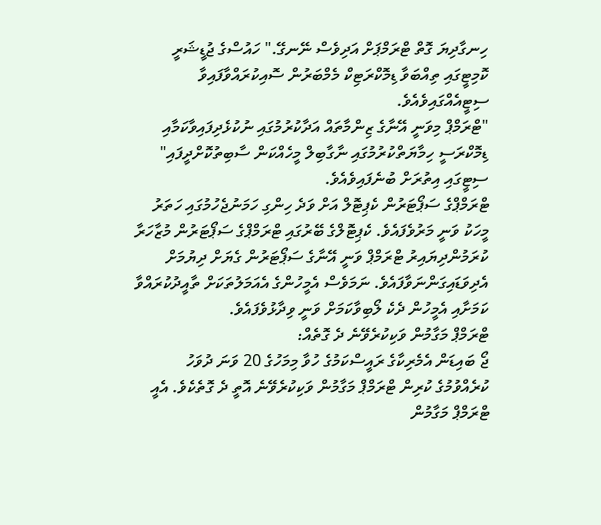ހިނގާދިޔަ ގޮތް ޓްރަމްޕަށް އަދިވެސް ނޭނގޭ." ހައުސްގެ ޖުޑީޝަރީ ކޮމިޓީގައި ތިއްބަވާ ޑިމޮކްރަޓިކް މެމްބަރުން ސޮއިކުރައްވާފައިވާ ސިޓީއެއްގައިވެއެވެ.
"ޓްރަމްޕް މިވަނީ އޭނާގެ ޒިންމާތައް އަދާކުރުމުގައި ނުކުޅެދިފައިވާކަމާއި ޑިމޮކްރަސީ ހިމާޔަތްކުރުމުގައި ނާގާބިލް މީހެއްކަން ސާބިތުކޮށްދީފައި" ސިޓީގައި އިތުރަށް ބުނެފައިވެއެވެ.
ޓްރަމްޕްގެ ސަޕޯޓަރުން ކެޕިޓޮލް އަށް ވަދެ ހިންގި ހަމަނުޖެހުމުގައި ހަތަރު މީހަކު ވަނީ މަރުވެފައެވެ. ކެޕިޓޮލްގެ ބޭރުގައި ޓްރަމްޕްގެ ސަޕޯޓަރުން މުޒާހަރާ ކުރަމުންދިޔައިރު ޓްރަމްޕް ވަނީ އޭނާގެ ސަޕޯޓަރުން ގެޔަށް ދިޔުމަށް އެދިވަޑައިގަންނަވާފައެވެ. ނަމަވެސް އެމީހުންގެ އެއަމަލުތަކަށް ތާއީދުކުރައްވާ ކަމަށާއި އެމީހުން ދެކެ ލޯބިވާކަމަށް ވަނީ ވިދާޅުވެފައެވެ.
ޓްރަމްޕް މަގާމުން ވަކިކުރެވޭނެ ދެ ގޮތެއް:
ޖޯ ބައިޑަން އެމެރިކާގެ ރައީސްކަމުގެ ހުވާ މިމަހުގެ 20 ވަނަ ދުވަހު ކުރެއްވުމުގެ ކުރިން ޓްރަމްޕް މަގާމުން ވަކިކުރެވޭނެ އޮތީ ދެ ގޮތެކެވެ. އެއީ ޓްރަމްޕް މަގާމުން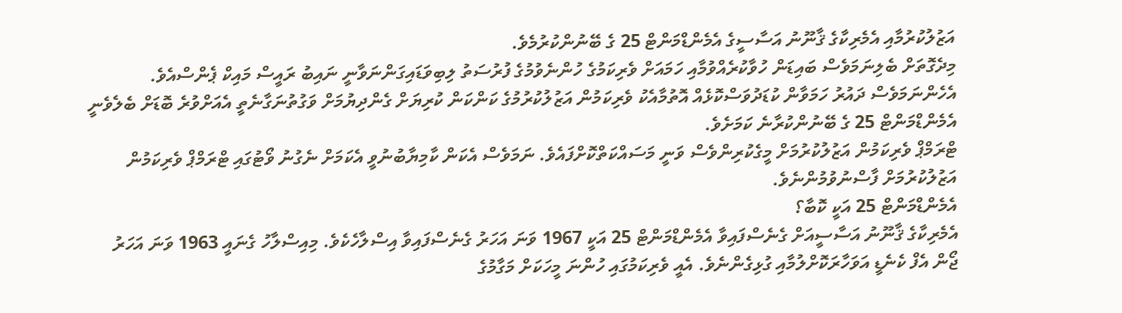އަޒުލުކުރުމާއި އެމެރިކާގެ ޤާނޫނު އަސާސީގެ އެމެންޑްމަންޓް 25 ގެ ބޭނުންކުރުމެވެ.
މިދެގޮތަށް ބެލިނަމަވެސް ބައިޑަން ހުވާކުރެއްވުމާއި ހަމައަށް ވެރިކަމުގެ ހުންނެވުމުގެ ފުރުސަތު ލިބިވަޑައިގަންނަވާނީ ނައިބު ރައީސް މައިކް ޕެންސްއެވެ.
އެހެންނަމަވެސް ދައުރު ހަމަވާން ކުޑަދުވަސްކޮޅެއް އޮތުމާއެކު ވެރިކަމުން އަޒުލުކުރުމުގެ ކަންކަން ކުރިޔަށް ގެންދިޔުމަށް ވަގުތުނަގާނެތީ އެއަށްވުރެ ބޮޑަށް ބެލެވެނީ އެމެންޑްމަންޓް 25 ގެ ބޭނުންކުރާނެ ކަމަށެވެ.
ޓްރަމްޕް ވެރިކަމުން އަޒުލުކުރުމަށް މީގެކުރިންވެސް ވަނީ މަސައްކަތްކޮށްފައެވެ. ނަމަވެސް އެކަން ކާމިޔާބުނުވީ އެކަމަށް ނެގުނު ވޯޓުގައި ޓްރަމްޕް ވެރިކަމުން އަޒުލުކުރުމަށް ފާސްނުވުމުންނެވެ.
އެމެންޑްމަންޓް 25 އަކީ ކޮބާ؟
އެމެރިކާގެ ޤާނޫނު އަސާސީއަށް ގެނެސްފައިވާ އެމެންޑްމަންޓް 25 އަކީ 1967 ވަނަ އަހަރު ގެނެސްފައިވާ އިސްލާހެކެވެ. މިއިސްލާހު ގެނައީ 1963 ވަނަ އަހަރު ޖޯން އެފް ކެނެޑީ އަވަހާރަކޮށްލުމާއި ގުޅިގެންނެވެ. އެއީ ވެރިކަމުގައި ހުންނަ މީހަކަށް މަގާމުގެ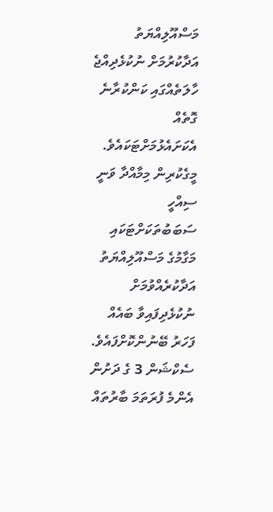މަސްއޫލިއްޔަތު އަދާކުރުމަށް ނުކުޅެދިއްޖެ ހާލަތެއްގައި ކަންކުރާނެ ގޮތެއް އެކަށައެޅުމަށްޓަކައެވެ.
މީގެކުރިން މިމާއްދާ ވަނީ ސިއްހީ ސަބަބުތަކަށްޓަކައި މަގާމުގެ މަސްއޫލިއްޔަތު އަދާކުރެއްވުމަށް ނުކުޅެދިފައިވާ ބައެއް ފަހަރު ބޭނުންކޮށްފައެވެ.
ސެކްޝަން 3 ގެ ދަށުން އެންމެ ފުރަތަމަ ބާރުތައް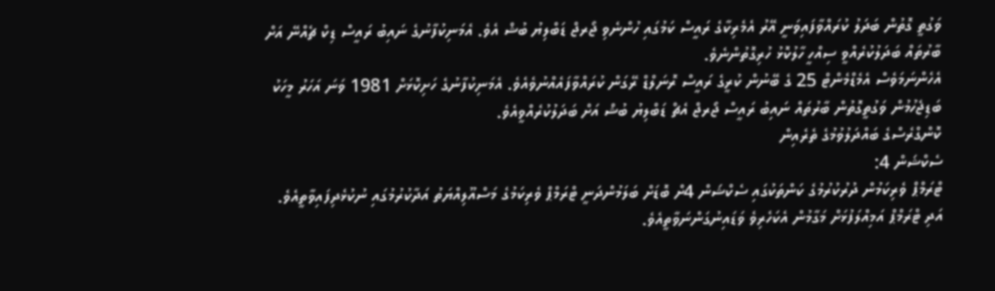ވަގުތީ ގޮތުން ބަދަލު ކުރައްވާފައިވަނީ އޭރު އެމެރިކާގެ ރައީސް ކަމުގައި ހުންނެވި ޖޯރޖް ޑަބްލިޔު ބުޝް އެވެ. އެމަނިކުފާނުގެ ނައިބު ރައީސް ޑިކް ޗެއްނޭ އަށް ބާރުތައް ބަދަލުކުރެއްވީ ސިއްހީ ހާލުކޮޅު ހުރިގޮތުންނެވެ.
އެހެންނަމަވެސް އެމެޑްމެންޓް 25 ގެ ބޭނުން ކުރީގެ ރައީސް ރޮނަލްޑް ރޭގަން ކުރައްވާފައެއްނުވެއެވެ. އެމަނިކުފާނުގެ ހަށިކޮޅަށް 1981 ވަނަ އަހަރު މީހަކު ބަޑިޖެހުމުން ވަގުތީގޮތުން ބާރުތައް ނައިބު ރައީސް ޖޯރޖް އެޗް ޑަބްލިޔު ބުޝް އަށް ބަދަލުކުރެއްވީއެވެ.
ކޮންގްރެސްގެ ބައްދަލުވުމުގެ ތެރެއިން
ސެކްޝަން 4:
ޓްރަމްޕް ވެރިކަމުން ދުރުކުރުމުގެ ކަންތަކުގައި ސެކްޝަން 4ށް ބޮޑަށް ބަލަމުންދަނީ ޓްރަމްޕް ވެރިކަމުގެ މަސްއޫލިއްޔަތު އަދާކުރުމުގައި ނުކުޅެދިފައިވާތީއެވެ. އަދި ޓްރަމްޕް އަމިއްލަފުޅަށް މަގާމުން އެކަހެރިވެ ވަޑައިނުގަންނަވާތީއެވެ.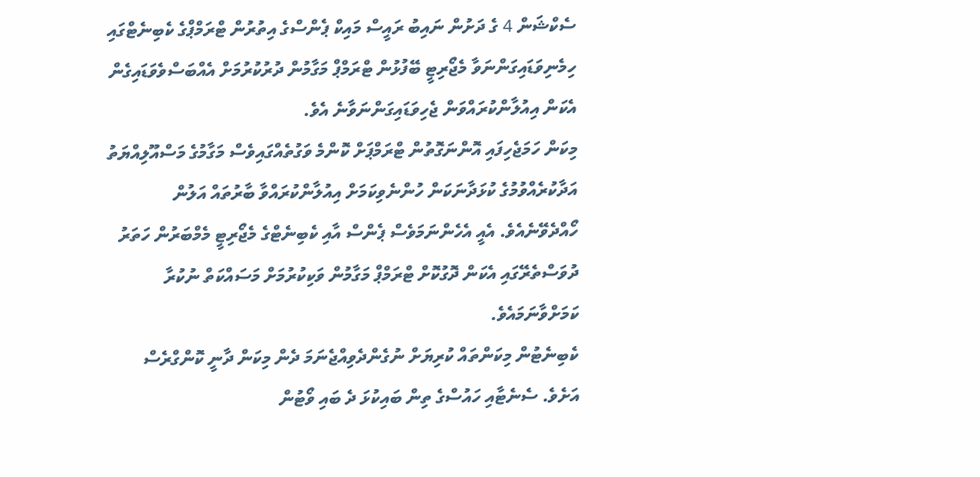ސެކްޝަން 4 ގެ ދަށުން ނައިބު ރައީސް މައިކް ޕެންސްގެ އިތުރުން ޓްރަމްޕްގެ ކެބިނެޓްގައި ހިމެނިވަޑައިގަންނަވާ މެޖޯރިޓީ ބޭފުޅުން ޓްރަމްޕް މަގާމުން ދުރުކުރުމަށް އެއްބަސްވެވަޑައިގެން އެކަން އިއުލާންކުރައްވަން ޖެހިވަޑައިގަންނަވާނެ އެވެ.
މިކަން ހަމަޖެހިފައި އޮންނަގޮތުން ޓްރަމްޕަށް ކޮންމެ ވަގުތެއްގައިވެސް މަގާމުގެ މަސްއޫލިއްޔަތު އަދާކުރެއްވުމުގެ ކުޅަދާނަކަން ހުންނެވިކަމަށް އިއުލާންކުރައްވާ ބާރުތައް އަލުން ހޯއްދެވޭނެއެވެ. އެއީ އެހެންނަމަވެސް ޕެންސް އާއި ކެބިނެޓްގެ މެޖޯރިޓީ މެމްބަރުން ހަތަރު ދުވަސްތެރޭގައި އެކަން ދޮގުކޮށް ޓްރަމްޕް މަގާމުން ވަކިކުރުމަށް މަސައްކަތް ނުކުރާ ކަމަށްވާނަމައެވެ.
ކެބިނެޓުން މިކަންތައް ކުރިޔަށް ނުގެންދެވިއްޖެނަމަ ދެން މިކަން ދާނީ ކޮންގްރެސް އަށެވެ. ސެނެޓާއި ހައުސްގެ ތިން ބައިކުޅަ ދެ ބައި ވޯޓުން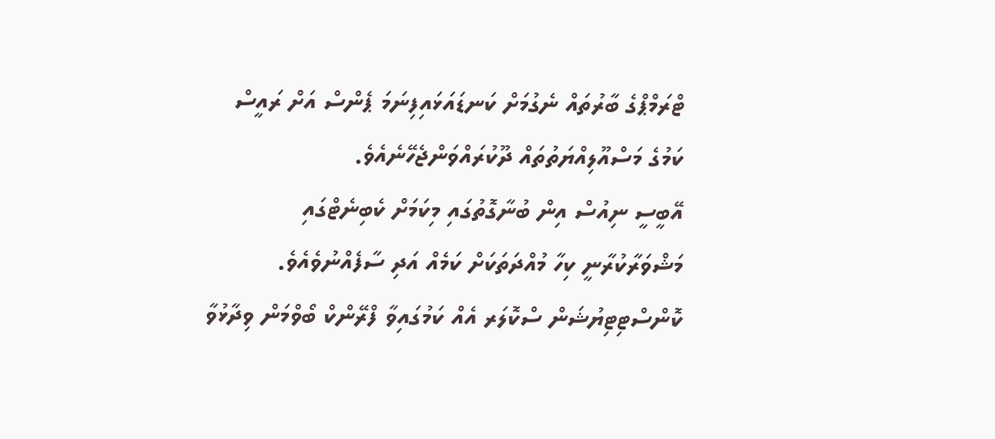ޓްރަމްޕްގެ ބާރުތައް ނެގުމަށް ކަނޑައަޅައިފިނަމަ ޕެންސް އަށް ރައީސް ކަމުގެ މަސްއޫލިއްޔަތުތައް ދޫކުރައްވަންޖެހޭނެއެވެ.
އޭބީސީ ނިއުސް އިން ބުނާގޮތުގައި މިކަމަށް ކެބިނެޓްގައި މަޝްވަރާކުރާނީ ކިހާ މުއްދަތަކަށް ކަމެއް އަދި ސާފެއްނުވެއެވެ.
ކޮންސްޓިޓިޔުޝަން ސްކޮލަރ އެއް ކަމުގައިވާ ފްރޭންކް ބޯވްމަން ވިދާޅުވާ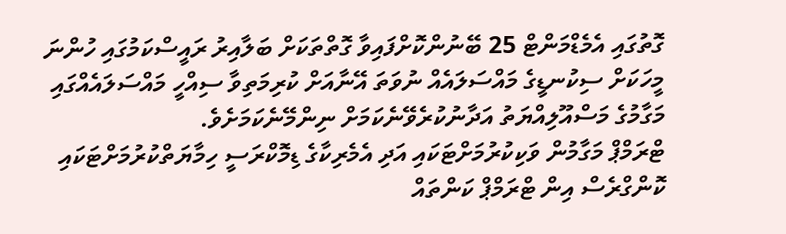ގޮތުގައި އެމެޑްމަންޓް 25 ބޭނުންކޮށްފައިވާ ގޮތްތަކަށް ބަލާއިރު ރައީސްކަމުގައި ހުންނަ މީހަކަށް ސިކުނޑީގެ މައްސަލައެއް ނުވަތަ އޭނާއަށް ކުރިމަތިވާ ސިއްހީ މައްސަލައެއްގައި މަގާމުގެ މަސްއޫލިއްޔަތު އަދާނުކުރެވޭނެކަމަށް ނިންމޭނެކަމަށެވެ.
ޓްރަމްޕް މަގާމުން ވަކިކުރުމަށްޓަކައި އަދި އެމެރިކާގެ ޑިމޮކްރަސީ ހިމާޔަތްކުރުމަށްޓަކައި ކޮންގްރެސް އިން ޓްރަމްޕް ކަންތައް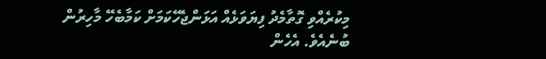މިކުރެއްވި ގޮތާމެދު ފިޔަވަޅެއް އަޅަންޖެހޭކަމަށް ކަމާބެހޭ މާހިރުން ބުނެއެވެ. އެހެން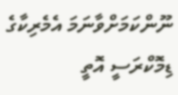ނޫންކަމަށްވާނަމަ އެމެރިކާގެ ޑިމޮކްރަސީ އޮތީ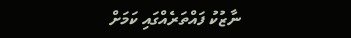ނާޒުކު ފައްތަރެއްގައި ކަމަށް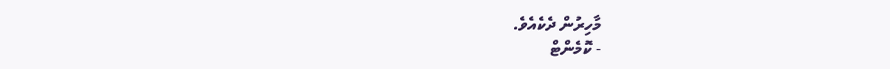މާހިރުން ދެކެއެވެ.
- ކޮމެންޓް